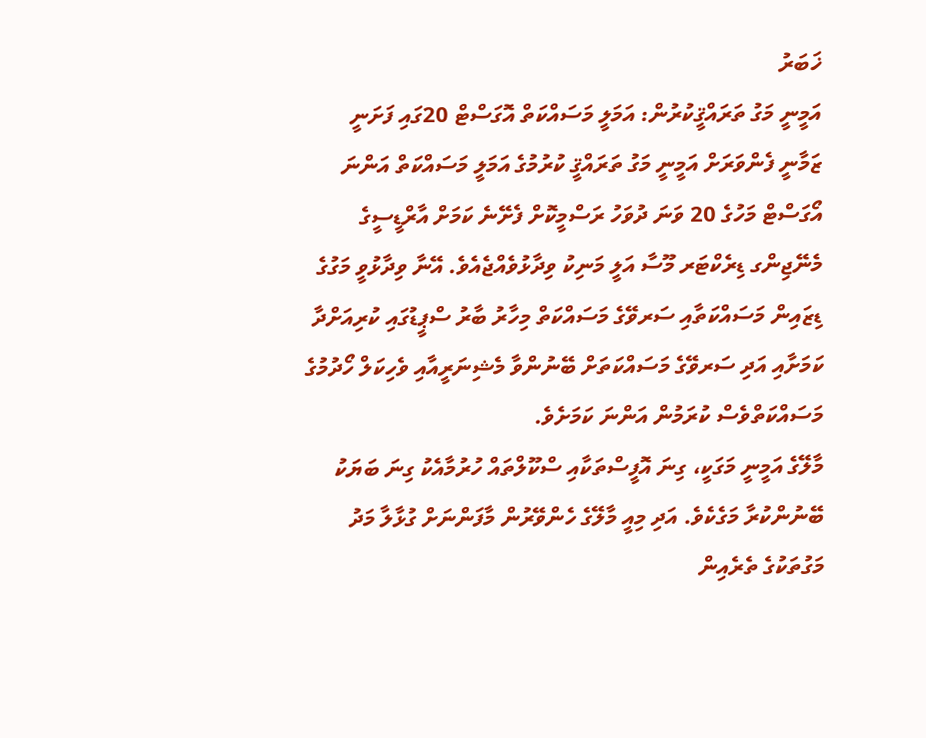ޚަބަރު
އަމީނީ މަގު ތަރައްޤީކުރުން: އަމަލީ މަސައްކަތް އޮގަސްޓް 20ގައި ފަށަނީ
ޒަމާނީ ފެންވަރަށް އަމީނީ މަގު ތަރައްޤީ ކުރުމުގެ އަމަލީ މަސައްކަތް އަންނަ އޯގަސްޓް މަހުގެ 20 ވަނަ ދުވަހު ރަސްމީކޮށް ފެށޭނެ ކަމަށް އާރްޑީސީގެ މެނޭޖިންގ ޑިރެކްޓަރ މޫސާ އަލީ މަނިކު ވިދާޅުވެއްޖެއެވެ. އޭނާ ވިދާޅުވީ މަގުގެ ޑިޒައިން މަސައްކަތާއި ސަރވޭގެ މަސައްކަތް މިހާރު ބާރު ސްޕީޑުގައި ކުރިއަށްދާ ކަމަށާއި އަދި ސަރވޭގެ މަސައްކަތަށް ބޭނުންވާ މެޝިނަރީއާއި ވެހިކަލް ހޯދުމުގެ މަސައްކަތްވެސް ކުރަމުން އަންނަ ކަމަށެވެ.
މާލޭގެ އަމީނީ މަގަކީ، ގިނަ އޮފީސްތަކާއި ސްކޫލްތައް ހުރުމާއެކު ގިނަ ބަޔަކު ބޭނުންކުރާ މަގެކެވެ. އަދި މިއީ މާލޭގެ ހެންވޭރުން މާފަންނަށް ގުޅާލާ މަދު މަގުތަކުގެ ތެރެއިން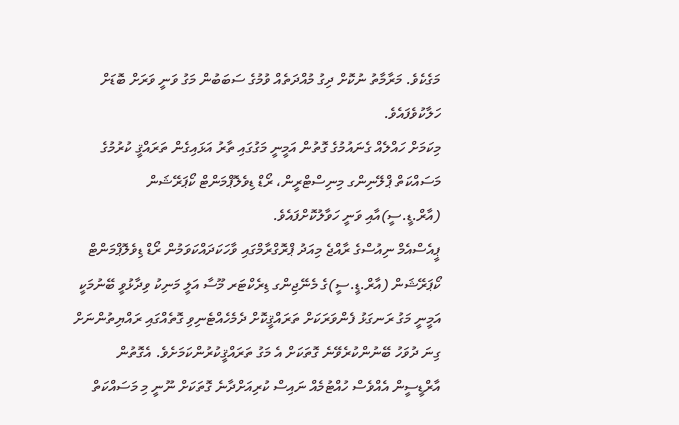މަގެކެވެ. މަރާމާތު ނުކޮށް ދިގު މުއްދަތެއް ވުމުގެ ސަބަބުން މަގު ވަނީ ވަރަށް ބޮޑަށް ހަލާކުވެފައެވެ.
މިކަމަށް ހައްލެއް ގެނައުމުގެ ގޮތުން އަމީނީ މަގުގައި ތާރު އަޅައިގެން ތަރައްޤީ ކުރުމުގެ މަސައްކަތް ޕްލޭނިންގ މިނިސްޓްރީން، ރޯޑް ޑިވެލޮޕްމަންޓް ކޯޕަރޭޝަން (އާރް.ޑީ.ސީ)އާއި ވަނީ ހަވާލުކޮށްފައެވެ.
ޕީއެސްއެމް ނިއުސްގެ ރާއްޖެ މިއަދު ޕްރޮގްރާމްގައި ވާހަކަދައްކަވަމުން ރޯޑް ޑިވެލޮޕްމަންޓް ކޯޕަރޭޝަން (އާރް.ޑީ.ސީ)ގެ މެނޭޖިންގ ޑިރެކްޓަރ މޫސާ އަލީ މަނިކު ވިދާޅުވީ ބޭނުމަކީ އަމީނީ މަގު ރަނގަޅު ފެންވަރަކަށް ތަރައްޤީކޮށް ދެމެހެއްޓެނިވި ގޮތެއްގައި ރައްޔިތުންނަށް ގިނަ ދުވަހު ބޭނުންކުރެވޭނެ ގޮތަކަށް އެ މަގު ތަރައްޤީކުރުންކަމަށެވެ. އެގޮތުން އާރްޑީސީން އެއްވެސް ހުއްޓުމެއް ނައިސް ކުރިއަށްދާނެ ގޮތަކަށް ނޫނީ މި މަސައްކަތް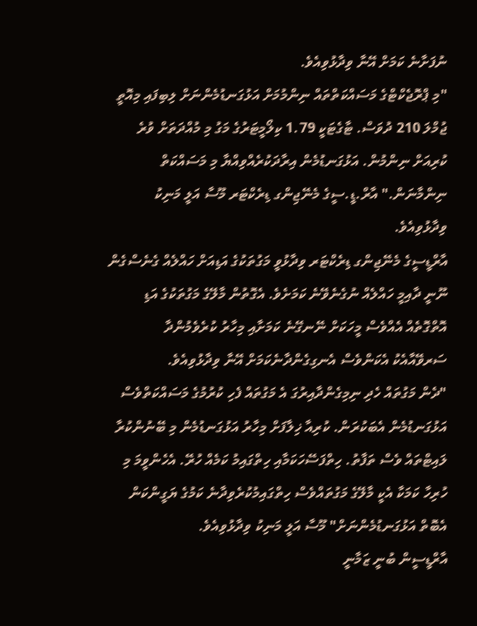ނުފަށާނެ ކަމަށް އޭނާ ވިދާޅުވިއެވެ.
"މި ޕްރޮޖެކްޓްގެ މަސައްކަތްތައް ނިންމުމަށް އަޅުގަނޑުމެންނަށް ލިބިފައި މިއޮތީ ޖުމްލަ 210 ދުވަސް. ޓާގެޓަކީ 1.79 ކިލޯމީޓަރުގެ މަގު މި މުއްދަތަށް ވުރެ ކުރިއަށް ނިންމުން. އަޅުގަނޑުމެން އިރާދަކުރެއްވިއްޔާ މި މަސައްކަތް ނިންމާނަން." އާރް.ޑީ.ސީގެ މެނޭޖިންގ ޑިރެކްޓަރ މޫސާ އަލީ މަނިކު ވިދާޅުވިއެވެ.
އާރްޑީސީގެ މެނޭޖިންގ ޑިރެކްޓަރ ވިދާޅުވީ މަގުތަކުގެ އަޑިއަށް ހައްލެއް ގެނެސްގެން ނޫނީ ދާއިމީ ހައްލެއް ނުގެނެވޭނެ ކަމަށެވެ. އެގޮތުން މާލޭގެ މަގުތަކުގެ އަޑި އޮތްގޮތެއް އެއްވެސް މީހަކަށް ނޭނގޭނެ ކަމަށާއި މިހާރު ކުރެވެމުންދާ ސަރވޭއާއެކު އެކަންވެސް އެނގިގެންދާނެކަމަށް އޭނާ ވިދާޅުވިއެވެ.
"ދެން މަގުތައް ހެދި ނިމިގެންދާއިރުގަ އެ މަގުތައް ފެހި ކުރުމުގެ މަސައްކަތްވެސް އަޅުގަނޑުމެން އެބަކުރަން. ކުރިއާ ޚިލާފަށް މިހާރު އަޅުގަނޑުމެން މި ބޭނުންކުރާ ލައިޓްތައް ވެސް ތަފާތު. ހިތްފަސޭހަކަމާއި ހިތްގައިމު ކަމެއް ހުރޭ. އެހެންވީމަ މި ހުރިހާ ކަމަކާ އެކީ މާލޭގެ މަގުތައްވެސް ހިތްގައިމުކުރެވިދާނެ ކަމުގެ ޔަގީންކަން އެބޮތް އަޅުގަނޑުމެންނަށް" މޫސާ އަލީ މަނިކު ވިދާޅުވިއެވެ.
އާރްޑީސީން ބުނީ ޒަމާނީ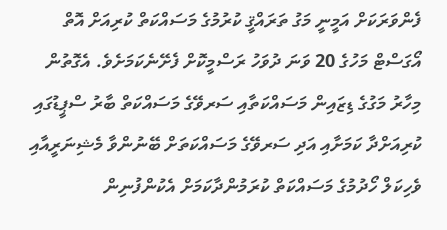ފެންވަރަކަށް އަމީނީ މަގު ތަރައްޤީ ކުރުމުގެ މަސައްކަތް ކުރިއަށް އޮތް އޯގަސްޓް މަހުގެ 20 ވަނަ ދުވަހު ރަސްމީކޮށް ފެށޭނެކަމަށެވެ. އެގޮތުން މިހާރު މަގުގެ ޑިޒައިން މަސައްކަތާއި ސަރވޭގެ މަސައްކަތް ބާރު ސްޕީޑުގައި ކުރިއަށްދާ ކަމަށާއި އަދި ސަރވޭގެ މަސައްކަތަށް ބޭނުންވާ މެޝިނަރީއާއި ވެހިކަލް ހޯދުމުގެ މަސައްކަތް ކުރަމުންދާކަމަށް އެކުންފުނިން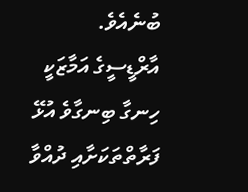ބުނެއެވެ.
އާރްޑީސީގެ އަމާޒަކީ ހިނގާ ބިނގާވެ އުޅޭ ފަރާތްތަކަށާއި ދުއްވާ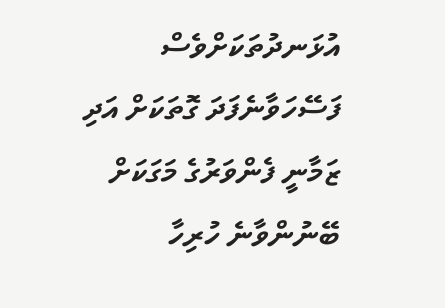އުޅަނދުތަކަށްވެސް ފަސޭހަވާނެފަދަ ގޮތަކަށް އަދި ޒަމާނީ ފެންވަރުގެ މަގަކަށް ބޭނުންވާނެ ހުރިހާ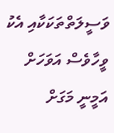ވަސީލަތްތަކަކާއި އެކު ވީހާވެސް އަވަހަށް އަމީނީ މަގަށް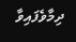ދިމާވެފައިވާ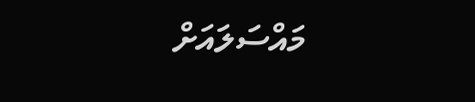މައްސަލައަށް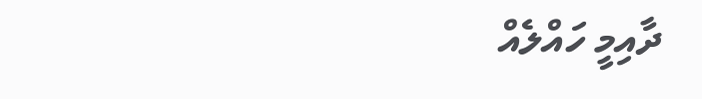ދާއިމީ ހައްލެއް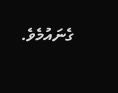ގެނައުމެވެ.